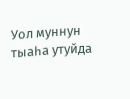Уол муннун тыаһа утуйда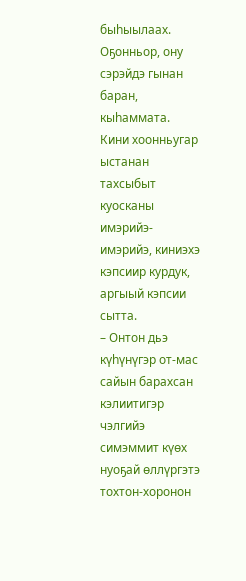быһыылаах. Оҕонньор, ону сэрэйдэ гынан баран, кыһаммата. Кини хоонньугар ыстанан тахсыбыт куосканы имэрийэ-имэрийэ, киниэхэ кэпсиир курдук, аргыый кэпсии сытта.
– Онтон дьэ күһүнүгэр от-мас сайын барахсан кэлиитигэр чэлгийэ симэммит күөх нуоҕай өллүргэтэ тохтон-хоронон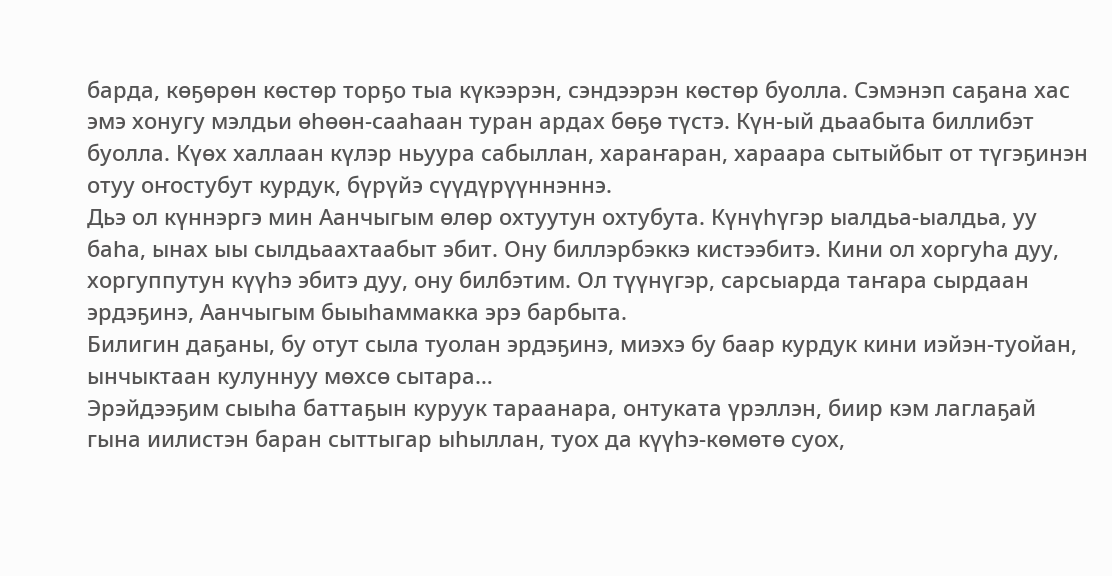барда, көҕөрөн көстөр торҕо тыа күкээрэн, сэндээрэн көстөр буолла. Сэмэнэп саҕана хас эмэ хонугу мэлдьи өһөөн-сааһаан туран ардах бөҕө түстэ. Күн-ый дьаабыта биллибэт буолла. Күөх халлаан күлэр ньуура сабыллан, хараҥаран, хараара сытыйбыт от түгэҕинэн отуу оҥостубут курдук, бүрүйэ сүүдүрүүннэннэ.
Дьэ ол күннэргэ мин Аанчыгым өлөр охтуутун охтубута. Күнүһүгэр ыалдьа-ыалдьа, уу баһа, ынах ыы сылдьаахтаабыт эбит. Ону биллэрбэккэ кистээбитэ. Кини ол хоргуһа дуу, хоргуппутун күүһэ эбитэ дуу, ону билбэтим. Ол түүнүгэр, сарсыарда таҥара сырдаан эрдэҕинэ, Аанчыгым быыһаммакка эрэ барбыта.
Билигин даҕаны, бу отут сыла туолан эрдэҕинэ, миэхэ бу баар курдук кини иэйэн-туойан, ынчыктаан кулуннуу мөхсө сытара…
Эрэйдээҕим сыыһа баттаҕын куруук тараанара, онтуката үрэллэн, биир кэм лаглаҕай гына иилистэн баран сыттыгар ыһыллан, туох да күүһэ-көмөтө суох,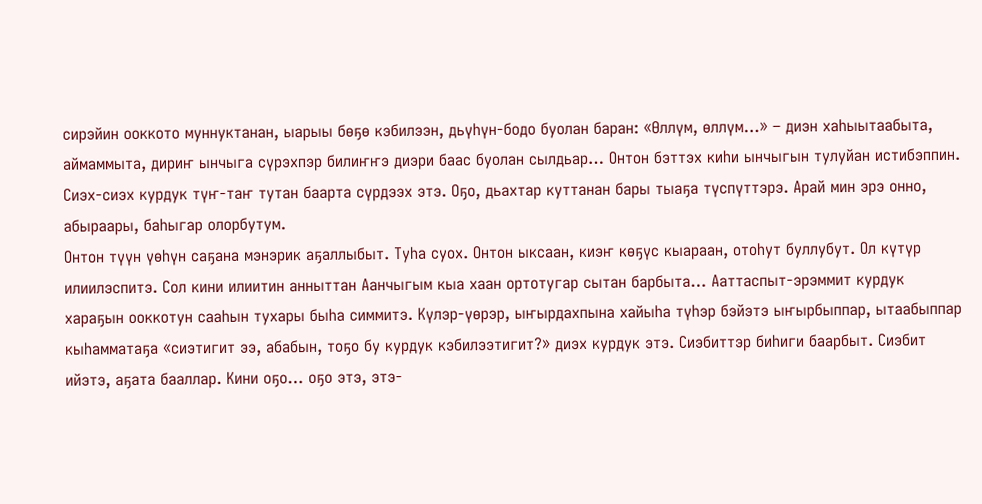сирэйин ооккото муннуктанан, ыарыы бөҕө кэбилээн, дьүһүн-бодо буолан баран: «Өллүм, өллүм…» – диэн хаһыытаабыта, аймаммыта, дириҥ ынчыга сүрэхпэр билиҥҥэ диэри баас буолан сылдьар… Онтон бэттэх киһи ынчыгын тулуйан истибэппин.
Сиэх-сиэх курдук түҥ-таҥ тутан баарта сүрдээх этэ. Оҕо, дьахтар куттанан бары тыаҕа түспүттэрэ. Арай мин эрэ онно, абыраары, баһыгар олорбутум.
Онтон түүн үөһүн саҕана мэнэрик аҕаллыбыт. Туһа суох. Онтон ыксаан, киэҥ көҕүс кыараан, отоһут буллубут. Ол күтүр илиилэспитэ. Сол кини илиитин анныттан Аанчыгым кыа хаан ортотугар сытан барбыта… Ааттаспыт-эрэммит курдук хараҕын ооккотун сааһын тухары быһа симмитэ. Күлэр-үөрэр, ыҥырдахпына хайыһа түһэр бэйэтэ ыҥырбыппар, ытаабыппар кыһамматаҕа «сиэтигит ээ, абабын, тоҕо бу курдук кэбилээтигит?» диэх курдук этэ. Сиэбиттэр биһиги баарбыт. Сиэбит ийэтэ, аҕата бааллар. Кини оҕо… оҕо этэ, этэ-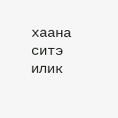хаана ситэ илик